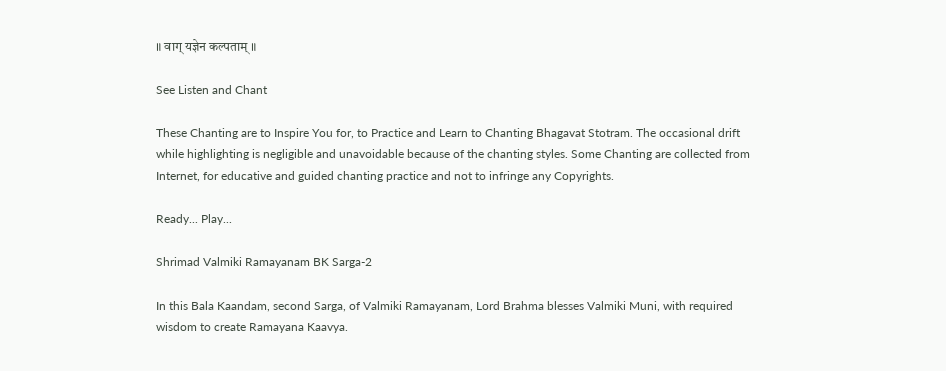॥ वाग् यज्ञेन कल्पताम् ॥

See Listen and Chant

These Chanting are to Inspire You for, to Practice and Learn to Chanting Bhagavat Stotram. The occasional drift while highlighting is negligible and unavoidable because of the chanting styles. Some Chanting are collected from Internet, for educative and guided chanting practice and not to infringe any Copyrights.

Ready... Play...

Shrimad Valmiki Ramayanam BK Sarga-2

In this Bala Kaandam, second Sarga, of Valmiki Ramayanam, Lord Brahma blesses Valmiki Muni, with required wisdom to create Ramayana Kaavya.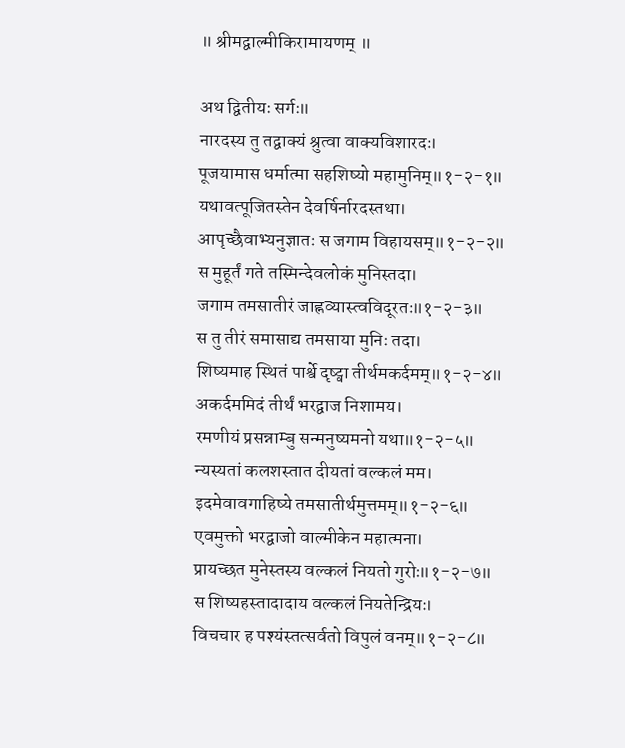॥ श्रीमद्वाल्मीकिरामायणम् ॥

अथ द्वितीयः सर्गः॥
नारदस्य तु तद्वाक्यं श्रुत्वा वाक्यविशारदः।
पूजयामास धर्मात्मा सहशिष्यो महामुनिम्॥१-२-१॥
यथावत्पूजितस्तेन देवर्षिर्नारदस्तथा।
आपृच्छैवाभ्यनुज्ञातः स जगाम विहायसम्॥१-२-२॥
स मुहूर्तं गते तस्मिन्देवलोकं मुनिस्तदा।
जगाम तमसातीरं जाह्नव्यास्त्वविदूरतः॥१-२-३॥
स तु तीरं समासाद्य तमसाया मुनिः तदा।
शिष्यमाह स्थितं पार्श्वे दृष्ट्वा तीर्थमकर्दमम्॥१-२-४॥
अकर्दममिदं तीर्थं भरद्वाज निशामय।
रमणीयं प्रसन्नाम्बु सन्मनुष्यमनो यथा॥१-२-५॥
न्यस्यतां कलशस्तात दीयतां वल्कलं मम।
इदमेवावगाहिष्ये तमसातीर्थमुत्तमम्॥१-२-६॥
एवमुक्तो भरद्वाजो वाल्मीकेन महात्मना।
प्रायच्छत मुनेस्तस्य वल्कलं नियतो गुरोः॥१-२-७॥
स शिष्यहस्तादादाय वल्कलं नियतेन्द्रियः।
विचचार ह पश्यंस्तत्सर्वतो विपुलं वनम्॥१-२-८॥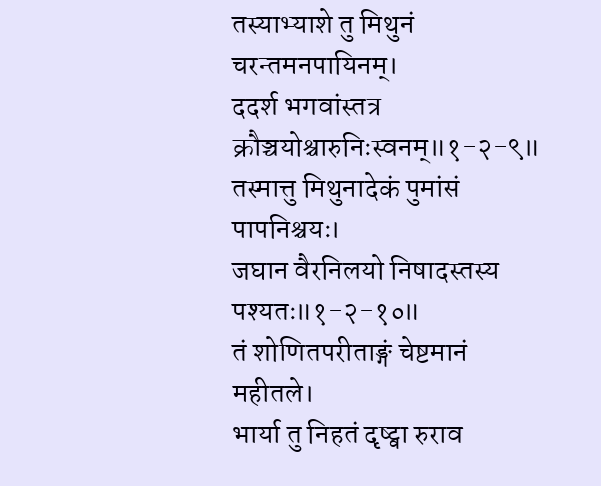तस्याभ्याशे तु मिथुनं चरन्तमनपायिनम्।
ददर्श भगवांस्तत्र क्रौञ्चयोश्चारुनिःस्वनम्॥१-२-९॥
तस्मात्तु मिथुनादेकं पुमांसं पापनिश्चयः।
जघान वैरनिलयो निषादस्तस्य पश्यतः॥१-२-१०॥
तं शोणितपरीताङ्गं चेष्टमानं महीतले।
भार्या तु निहतं दृष्ट्वा रुराव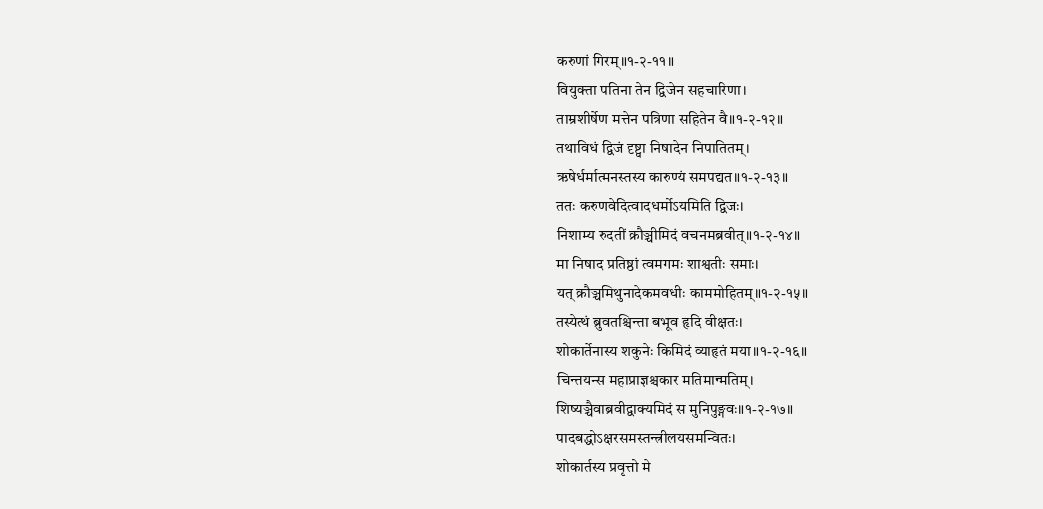करुणां गिरम्॥१-२-११॥
वियुक्ता पतिना तेन द्विजेन सहचारिणा।
ताम्रशीर्षेण मत्तेन पत्रिणा सहितेन वै॥१-२-१२॥
तथाविधं द्विजं दृष्ट्वा निषादेन निपातितम्।
ऋषेर्धर्मात्मनस्तस्य कारुण्यं समपद्यत॥१-२-१३॥
ततः करुणवेदित्वादधर्मोऽयमिति द्विजः।
निशाम्य रुदतीं क्रौञ्चीमिदं वचनमब्रवीत्॥१-२-१४॥
मा निषाद प्रतिष्ठां त्वमगमः शाश्वतीः समाः।
यत् क्रौञ्चमिथुनादेकमवधीः काममोहितम्॥१-२-१५॥
तस्येत्थं ब्रुवतश्चिन्ता बभूव हृदि वीक्षतः।
शोकार्तेनास्य शकुनेः किमिदं व्याहृतं मया॥१-२-१६॥
चिन्तयन्स महाप्राज्ञश्चकार मतिमान्मतिम्।
शिष्यञ्चैवाब्रवीद्वाक्यमिदं स मुनिपुङ्गवः॥१-२-१७॥
पादबद्धोऽक्षरसमस्तन्त्रीलयसमन्वितः।
शोकार्तस्य प्रवृत्तो मे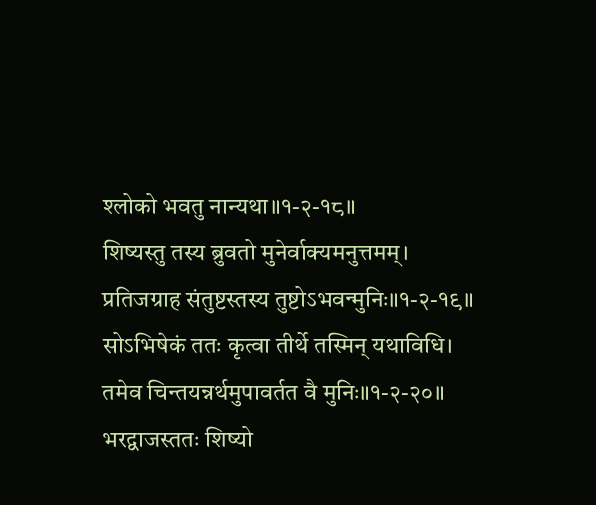श्लोको भवतु नान्यथा॥१-२-१८॥
शिष्यस्तु तस्य ब्रुवतो मुनेर्वाक्यमनुत्तमम्।
प्रतिजग्राह संतुष्टस्तस्य तुष्टोऽभवन्मुनिः॥१-२-१९॥
सोऽभिषेकं ततः कृत्वा तीर्थे तस्मिन् यथाविधि।
तमेव चिन्तयन्नर्थमुपावर्तत वै मुनिः॥१-२-२०॥
भरद्वाजस्ततः शिष्यो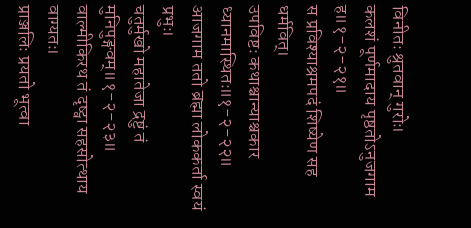विनीतः श्रुतवान् गुरोः।
कलशं पूर्णमादाय पृष्ठतोऽनुजगाम ह॥१-२-२१॥
स प्रविश्याश्रमपदं शिष्येण सह धर्मवित्।
उपविष्टः कथाश्चान्याश्चकार ध्यानमास्थितः॥१-२-२२॥
आजगाम ततो ब्रह्मा लोककर्ता स्वयं प्रभुः।
चतुर्मुखो महातेजा द्रष्टुं तं मुनिपुङ्गवम्॥१-२-२३॥
वाल्मीकिरथ तं दृष्ट्वा सहसोत्थाय वाग्यतः।
प्राञ्जलिः प्रयतो भूत्वा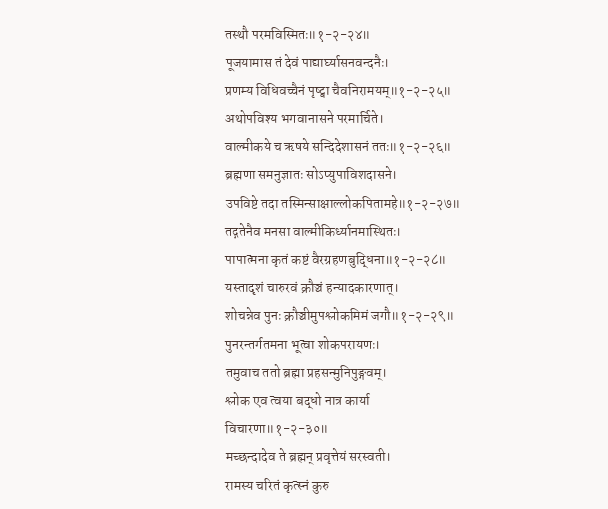तस्थौ परमविस्मितः॥१-२-२४॥
पूजयामास तं देवं पाद्यार्घ्यासनवन्दनैः।
प्रणम्य विधिवच्चैनं पृष्ट्वा चैवनिरामयम्॥१-२-२५॥
अथोपविश्य भगवानासने परमार्चिते।
वाल्मीकये च ऋषये सन्दिदेशासनं ततः॥१-२-२६॥
ब्रह्मणा समनुज्ञातः सोऽप्युपाविशदासने।
उपविष्टे तदा तस्मिन्साक्षाल्लोकपितामहे॥१-२-२७॥
तद्गतेनैव मनसा वाल्मीकिर्ध्यानमास्थितः।
पापात्मना कृतं कष्टं वैरग्रहणबुद्धिना॥१-२-२८॥
यस्तादृशं चारुरवं क्रौञ्चं हन्यादकारणात्।
शोचन्नेव पुनः क्रौञ्चीमुपश्लोकमिमं जगौ॥१-२-२९॥
पुनरन्तर्गतमना भूत्वा शोकपरायणः।
तमुवाच ततो ब्रह्मा प्रहसन्मुनिपुङ्गवम्।
श्लोक एव त्वया बद्धो नात्र कार्या विचारणा॥१-२-३०॥
मच्छन्दादेव ते ब्रह्मन् प्रवृत्तेयं सरस्वती।
रामस्य चरितं कृत्स्नं कुरु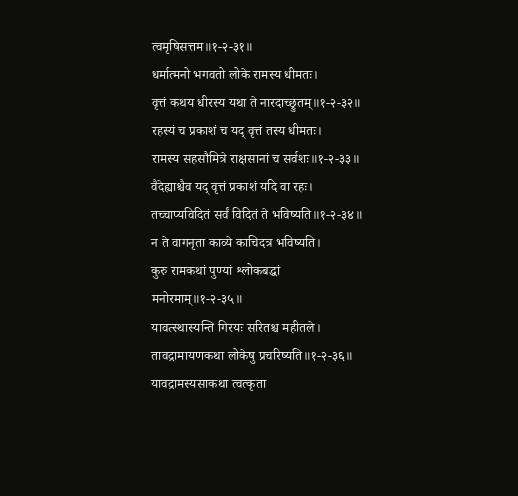त्वमृषिसत्तम॥१-२-३१॥
धर्मात्मनो भगवतो लोके रामस्य धीमतः।
वृत्तं कथय धीरस्य यथा ते नारदाच्छ्रुतम्॥१-२-३२॥
रहस्यं च प्रकाशं च यद् वृत्तं तस्य धीमतः।
रामस्य सहसौमित्रे राक्षसानां च सर्वशः॥१-२-३३॥
वैदेह्याश्चैव यद् वृत्तं प्रकाशं यदि वा रहः।
तच्चाप्यविदितं सर्वं विदितं ते भविष्यति॥१-२-३४॥
न ते वागनृता काव्ये काचिदत्र भविष्यति।
कुरु रामकथां पुण्यां श्लोकबद्धां मनोरमाम्॥१-२-३५॥
यावत्स्थास्यन्ति गिरयः सरितश्च महीतले।
तावद्रामायणकथा लोकेषु प्रचरिष्यति॥१-२-३६॥
यावद्रामस्यसाकथा त्वत्कृता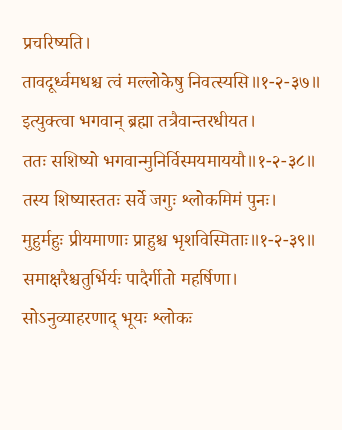प्रचरिष्यति।
तावदूर्ध्वमधश्च त्वं मल्लोकेषु निवत्स्यसि॥१-२-३७॥
इत्युक्त्वा भगवान् ब्रह्मा तत्रैवान्तरधीयत।
ततः सशिष्यो भगवान्मुनिर्विस्मयमाययौ॥१-२-३८॥
तस्य शिष्यास्ततः सर्वे जगुः श्लोकमिमं पुनः।
मुहुर्महुः प्रीयमाणाः प्राहुश्च भृशविस्मिताः॥१-२-३९॥
समाक्षरैश्चतुर्भिर्यः पादैर्गीतो महर्षिणा।
सोऽनुव्याहरणाद् भूयः श्लोकः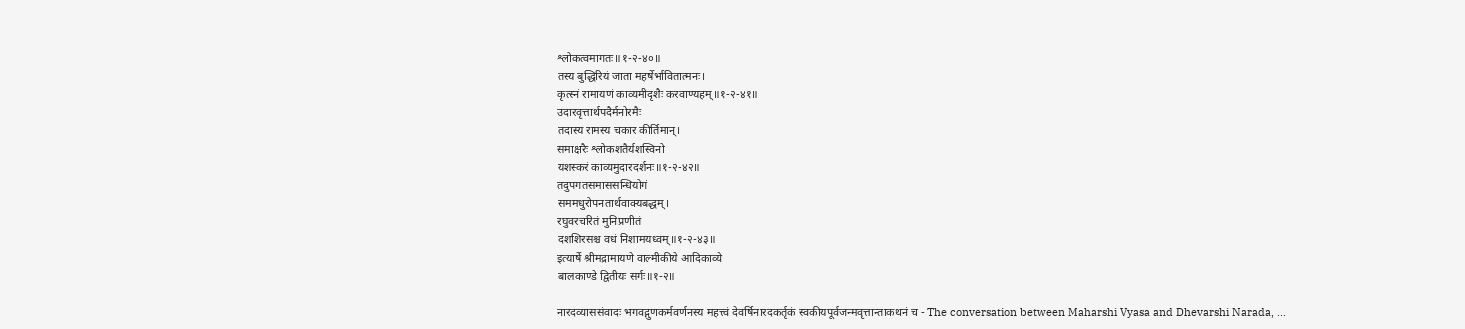श्लोकत्वमागतः॥१-२-४०॥
तस्य बुद्धिरियं जाता महर्षेर्भावितात्मनः।
कृत्स्नं रामायणं काव्यमीदृशैः करवाण्यहम्॥१-२-४१॥
उदारवृत्तार्थपदैर्मनोरमैः
तदास्य रामस्य चकार कीर्तिमान्।
समाक्षरैः श्लोकशतैर्यशस्विनो
यशस्करं काव्यमुदारदर्शनः॥१-२-४२॥
तदुपगतसमाससन्धियोगं
सममधुरोपनतार्थवाक्यबद्धम्।
रघुवरचरितं मुनिप्रणीतं
दशशिरसश्च वधं निशामयध्वम्॥१-२-४३॥
इत्यार्षे श्रीमद्रामायणे वाल्मीकीये आदिकाव्ये
बालकाण्डे द्वितीयः सर्गः॥१-२॥

नारदव्याससंवादः भगवद्गुणकर्मवर्णनस्य महत्त्वं देवर्षिनारदकर्तृकं स्वकीयपूर्वजन्मवृत्तान्ताकथनं च - The conversation between Maharshi Vyasa and Dhevarshi Narada, ...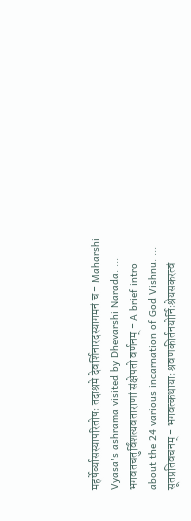महर्षेर्व्यासस्यापरितोषः तदाश्रमे देवर्शिनारदस्यागमनं च - Maharshi Vyasa's ashrama visited by Dhevarshi Narada. ...
भगवतचतुर्विंशत्यवताराणां संक्षेपतो वर्णनम् - A brief intro about the 24 various incarnation of God Vishnu. ...
सूतप्रतिवचनम् - भगवत्कथायाः श्रवणकीर्तनयोर्निःश्रेयसकरत्वं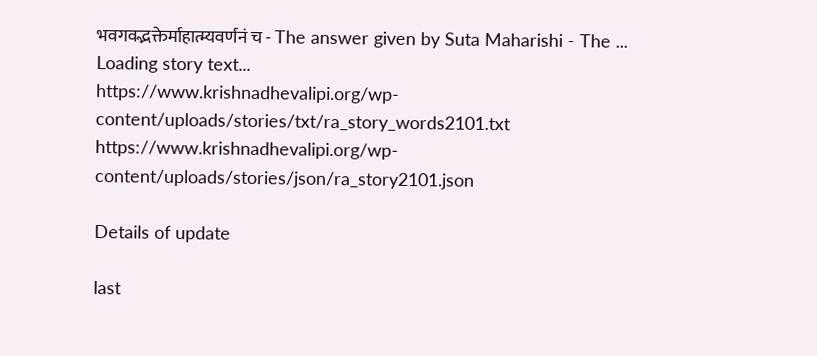भवगवद्भक्तेर्माहात्म्यवर्णनं च - The answer given by Suta Maharishi - The ...
Loading story text...
https://www.krishnadhevalipi.org/wp-content/uploads/stories/txt/ra_story_words2101.txt
https://www.krishnadhevalipi.org/wp-content/uploads/stories/json/ra_story2101.json

Details of update

last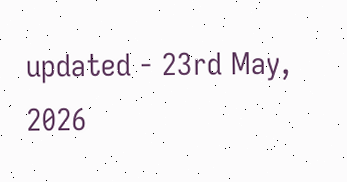updated - 23rd May, 2026